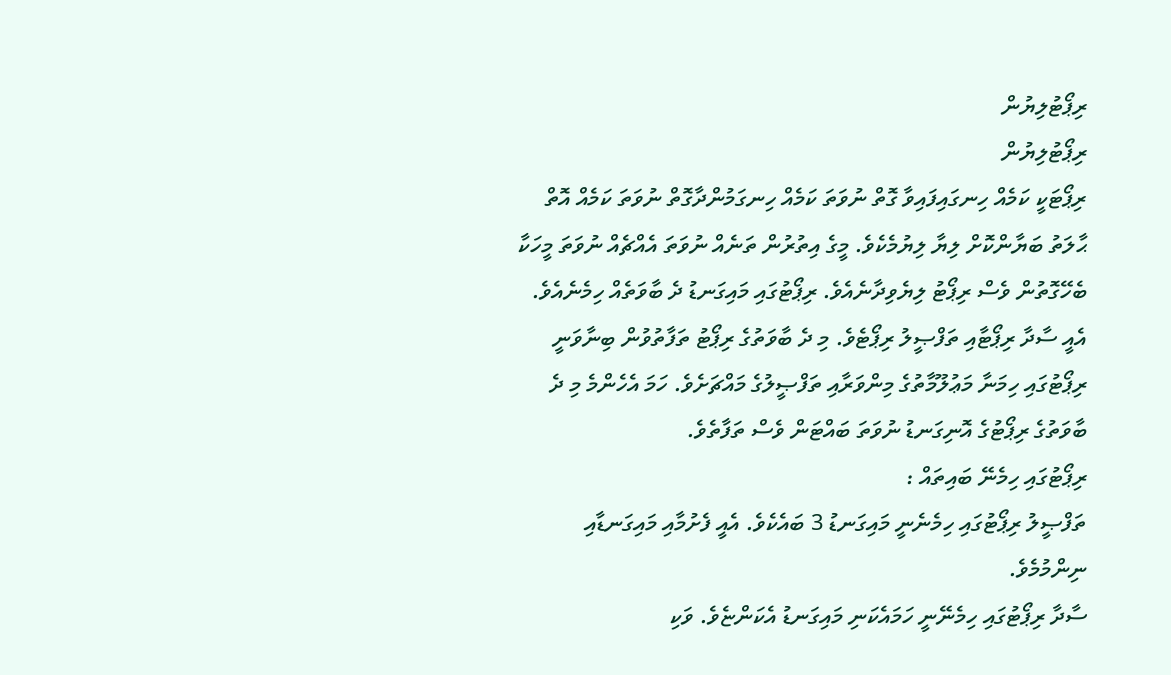ރިޕޯޓުލިޔުން
ރިޕޯޓުލިޔުން
ރިޕޯޓަކީ ކަމެއް ހިނގައިފައިވާ ގޮތް ނުވަތަ ކަމެއް ހިނގަމުންދާގޮތް ނުވަތަ ކަމެއް އޮތް ޙާލަތު ބަޔާންކޮށް ލިޔާ ލިޔުމެކެވެ. މީގެ އިތުރުން ތަނެއް ނުވަތަ އެއްޗެއް ނުވަތަ މީހަކާ ބެހޭގޮތުން ވެސް ރިޕޯޓު ލިޔެވިދާނެއެވެ. ރިޕޯޓުގައި މައިގަނޑު ދެ ބާވަތެއް ހިމެނެއެވެ. އެއީ ސާދާ ރިޕޯޓާއި ތަފްޞީލު ރިޕޯޓެވެ. މި ދެ ބާވަތުގެ ރިޕޯޓު ތަފާތުވުން ބިނާވަނީ ރިޕޯޓުގައި ހިމަނާ މަޢުލޫމާތުގެ މިންވަރާއި ތަފްޞީލުގެ މައްޗަށެވެ. ހަމަ އެހެންމެ މި ދެ ބާވަތުގެ ރިޕޯޓުގެ އޮނިގަނޑު ނުވަތަ ބައްޓަން ވެސް ތަފާތެވެ.
ރިޕޯޓުގައި ހިމެނޭ ބައިތައް :
ތަފްޞީލު ރިޕޯޓުގައި ހިމެނެނީ މައިގަނޑު 3 ބައެކެވެ. އެއީ ފެށުމާއި މައިގަނޑާއި ނިންމުމެވެ.
ސާދާ ރިޕޯޓުގައި ހިމެނޭނީ ހަމައެކަނި މައިގަނޑު އެކަންޏެވެ. ވަކި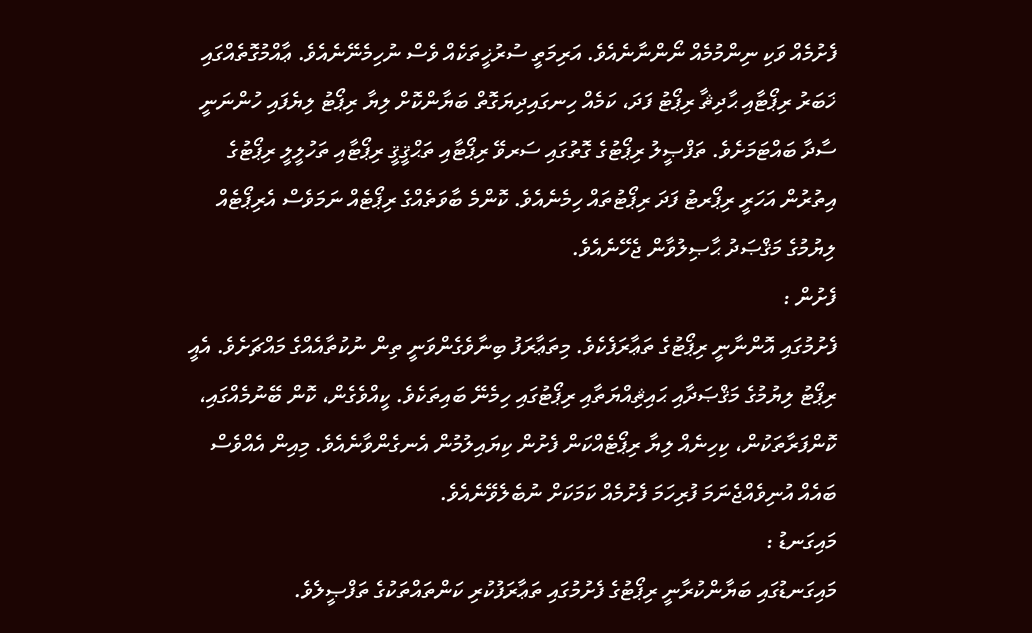ފެށުމެއް ވަކި ނިންމުމެއް ނޯންނާނެއެވެ. އަރިމަތީ ސުރުޚީތަކެއް ވެސް ނުހިމެނޭނެއެވެ. ޢާއްމުގޮތެއްގައި ޚަބަރު ރިޕޯޓާއި ޙާދިޘާ ރިޕޯޓު ފަދަ، ކަމެއް ހިނގައިދިޔަގޮތް ބަޔާންކޮށް ލިޔާ ރިޕޯޓު ލިޔެފައި ހުންނަނީ ސާދާ ބައްޓަމަށެވެ. ތަފްޞީލު ރިޕޯޓުގެ ގޮތުގައި ސަރވޭ ރިޕޯޓާއި ތަޙްޤީޤީ ރިޕޯޓާއި ތަހުލީލީ ރިޕޯޓުގެ އިތުރުން އަހަރީ ރިޕޯރޓު ފަދަ ރިޕޯޓުތައް ހިމެނެއެވެ. ކޮންމެ ބާވަތެއްގެ ރިޕޯޓެއް ނަމަވެސް އެރިޕޯޓެއް ލިޔުމުގެ މަޤްޞަދު ޙާޞިލުވާން ޖެހޭނެއެވެ.
ފެށުން :
ފެށުމުގައި އޮންނާނީ ރިޕޯޓުގެ ތަޢާރަފެކެވެ. މިތަޢާރަފު ބިނާވެގެންވަނީ ތިން ނުކުތާއެއްގެ މައްޗަށެވެ. އެއީ ރިޕޯޓު ލިޔުމުގެ މަޤްޞަދާއި ޙައިޘިއްޔަތާއި ރިޕޯޓުގައި ހިމެނޭ ބައިތަކެވެ. ކީއްވެގެން، ކޮން ބޭނުމެއްގައި، ކޮންފަރާތަކުން، ކިހިނެއް ލިޔާ ރިޕޯޓެއްކަން ފެށުން ކިޔައިލުމުން އެނގެންވާނެއެވެ. މިއިން އެއްވެސް ބައެއް އުނިވެއްޖެނަމަ ފުރިހަމަ ފެށުމެއް ކަމަކަށް ނުބެލެވޭނެއެވެ.
މައިގަނޑު :
މައިގަނޑުގައި ބަޔާންކުރާނީ ރިޕޯޓުގެ ފެށުމުގައި ތަޢާރަފުކުރި ކަންތައްތަކުގެ ތަފްޞީލެވެ.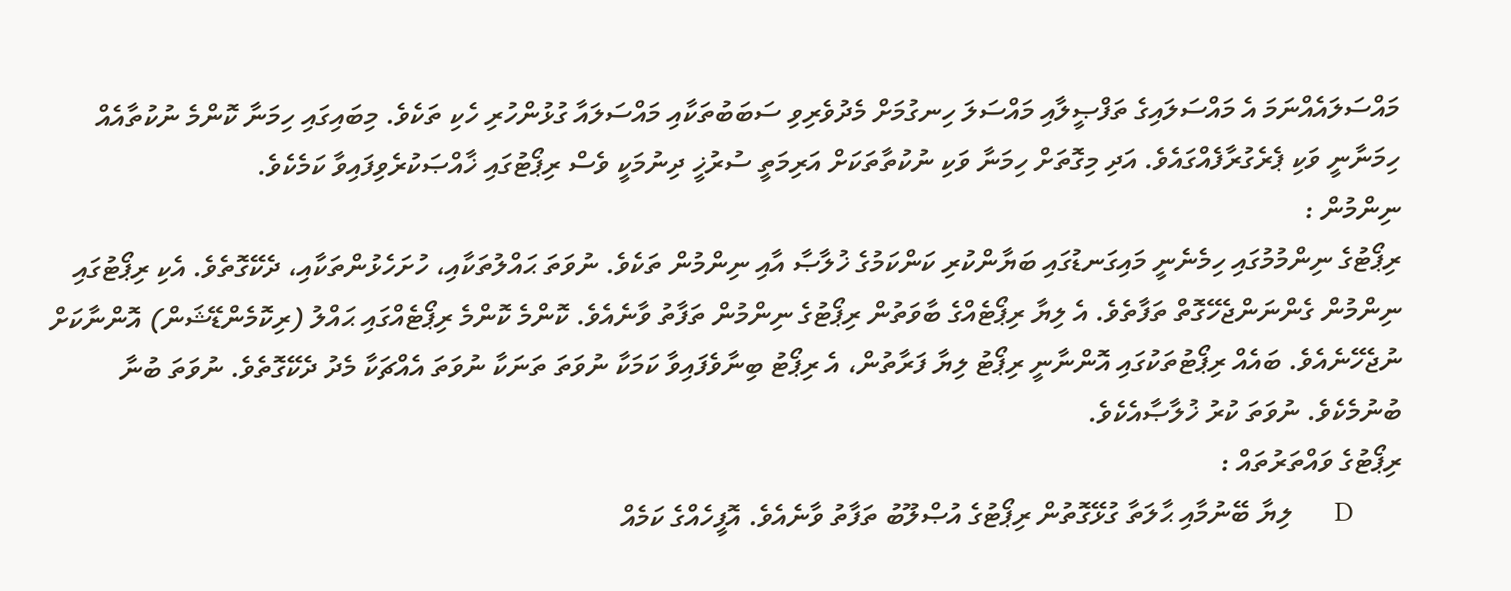މައްސަލައެއްނަމަ އެ މައްސަލައިގެ ތަފްޞީލާއި މައްސަލަ ހިނގުމަށް މެދުވެރިވި ސަބަބުތަކާއި މައްސަލައާ ގުޅުންހުރި ހެކި ތަކެވެ. މިބައިގައި ހިމަނާ ކޮންމެ ނުކުތާއެއް ހިމަނާނީ ވަކި ޕެރެގުރާފެއްގައެވެ. އަދި މިގޮތަށް ހިމަނާ ވަކި ނުކުތާތަކަށް އަރިމަތީ ސުރުޚީ ދިނުމަކީ ވެސް ރިޕޯޓުގައި ޚާއްޞަކުރެވިފައިވާ ކަމެކެވެ.
ނިންމުން :
ރިޕޯޓުގެ ނިންމުމުގައި ހިމެނެނީ މައިގަނޑުގައި ބަޔާންކުރި ކަންކަމުގެ ޚުލާޞާ އާއި ނިންމުން ތަކެވެ. ނުވަތަ ޙައްލުތަކާއި، ހުށަހެޅުންތަކާއި، ދެކޭގޮތެވެ. އެކި ރިޕޯޓުގައި ނިންމުން ގެންނަންޖެހޭގޮތް ތަފާތެވެ. އެ ލިޔާ ރިޕޯޓެއްގެ ބާވަތުން ރިޕޯޓުގެ ނިންމުން ތަފާތު ވާނެއެވެ. ކޮންމެ ކޮންމެ ރިޕޯޓެއްގައި ޙައްލު (ރިކޮމެންޑޭޝަން) އޮންނާކަށް ނުޖެހޭނެއެވެ. ބައެއް ރިޕޯޓުތަކުގައި އޮންނާނީ ރިޕޯޓު ލިޔާ ފަރާތުން، އެ ރިޕޯޓު ބިނާވެފައިވާ ކަމަކާ ނުވަތަ ތަނަކާ ނުވަތަ އެއްޗަކާ މެދު ދެކޭގޮތެވެ. ނުވަތަ ބުނާ ބުނުމެކެވެ. ނުވަތަ ކުރު ޚުލާޞާއެކެވެ.
ރިޕޯޓުގެ ވައްތަރުތައް :
       D      ލިޔާ ބޭނުމާއި ޙާލަތާ ގުޅޭގޮތުން ރިޕޯޓުގެ އުޞްލޫބު ތަފާތު ވާނެއެވެ. އޮފީހެއްގެ ކަމެއް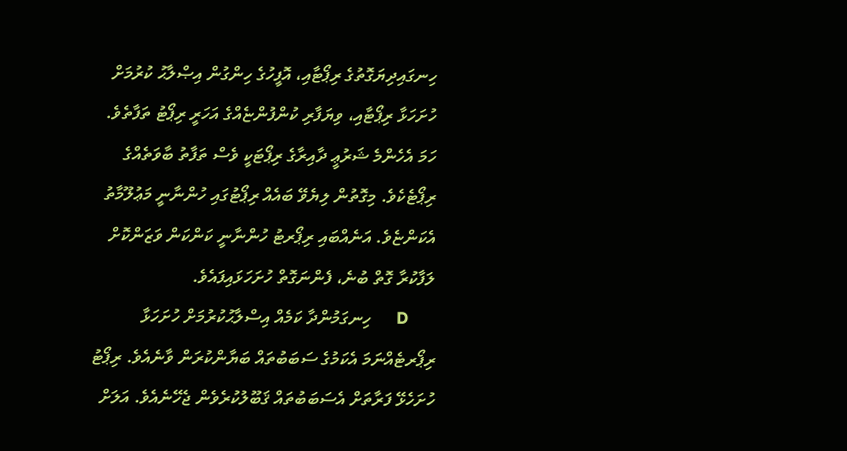ހިނގައިދިޔަގޮތުގެ ރިޕޯޓާއި، އޮފީހުގެ ހިންގުން އިޞްލާޙު ކުރުމަށް ހުށަހަޅާ ރިޕޯޓާއި، ވިޔަފާރި ކުންފުންޏެއްގެ އަހަރީ ރިޕޯޓު ތަފާތެވެ. ހަމަ އެހެންމެ ޝަރުޢީ ދާއިރާގެ ރިޕޯޓަކީ ވެސް ތަފާތު ބާވަތެއްގެ ރިޕޯޓެކެވެ. މިގޮތުން ލިޔެވޭ ބައެއް ރިޕޯޓުގައި ހުންނާނީ މަޢުލޫމާތު އެކަންޏެވެ. އަނެއްބައި ރިޕޯރޓު ހުންނާނީ ކަންކަން ވަޒަންކޮށް ލަފާކުރާ ގޮތް ބުނެ، ފެންނަގޮތް ހުށަހަޅައިފައެވެ.
       D      ހިނގަމުންދާ ކަމެއް އިސްލާޙުކުރުމަށް ހުށަހަޅާ ރިޕޯރޓެއްނަމަ އެކަމުގެ ސަބަބުތައް ބަޔާންކުރަން ވާނެއެވެ. ރިޕޯޓު ހުށަހެޅޭ ފަރާތަށް އެސަބަބުތައް ޤަބޫލުކުރެވެން ޖެހޭނެއެވެ. އަލަށް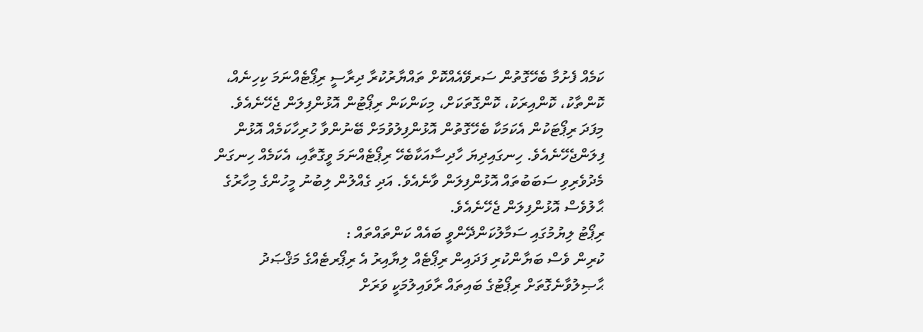ކަމެއް ފެށުމާ ބެހޭގޮތުން ސަރވޭއެއްކޮށް ތައްޔާރުކުރާ ދިރާސީ ރިޕޯޓެއްނަމަ ކިހިނެއް، ކޮންތާކު، ކޮންއިރަކު، ކޮންގޮތަކަށް، މިކަންކަން ރިޕޯޓުން އޮޅުންފިލަން ޖެހޭނެއެވެ. މިފަދަ ރިޕޯޓަކުން އެކަމަކާ ބެހޭގޮތުން އޮޅުންފިލުވުމަށް ބޭނުންވާ ހުރިހާކަމެއް އޮޅުން ފިލަންޖެހޭނެއެވެ. ހިނގައިދިޔަ ހާދިސާއަކާބެހޭ ރިޕޯޓެއްނަމަ ވީގޮތާއި، އެކަމެއް ހިނގަން މެދުވެރިވި ސަބަބުތައް އޮޅުންފިލަން ވާނެއެވެ. އަދި ގެއްލުން ލިބުނު މީހުންގެ މިހާރުގެ ޙާލުވެސް އޮޅުންފިލަން ޖެހޭނެއެވެ.
ރިޕޯޓު ލިޔުމުގައި ސަމާލުކަންދޭންވީ ބައެއް ކަންތައްތައް :
ކުރިން ވެސް ބަޔާންކުރި ފަދައިން ރިޕޯޓެއް ލިޔާއިރު އެ ރިޕޯރޓެއްގެ މަޤްޞަދު ޙާޞިލުވާނެގޮތަށް ރިޕޯޓުގެ ބައިތައް ރާވައިލުމަކީ ވަރަށް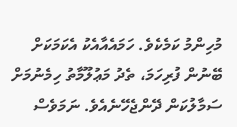މުހިންމު ކަމެކެވެ. ހަމައެއާއެކު އެކަމަކަށް ބޭނުން ފުރިހަމަ، ތެދު މަޢުލޫމާތު ހިމެނުމަށް ސަމާލުކަން ދޭންޖެހޭނެއެވެ. ނަމަވެސް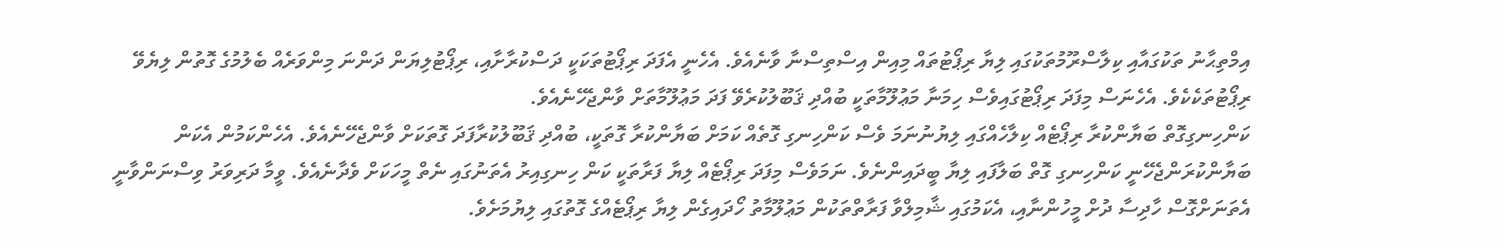އިމްތިޙާނު ތަކުގައާއި ކިލާސްރޫމުތަކުގައި ލިޔާ ރިޕޯޓުތައް މިއިން އިސްތިސްނާ ވާނެއެވެ. އެހެނީ އެފަދަ ރިޕޯޓުތަކަކީ ދަސްކުރާށާއި، ރިޕޯޓުލިޔަން ދަންނަ މިންވަރެއް ބެލުމުގެ ގޮތުން ލިޔެވޭ ރިޕޯޓުތަކެކެވެ. އެހެނަސް މިފަދަ ރިޕޯޓުގައިވެސް ހިމަނާ މަޢުލޫމާތަކީ ބުއްދި ޤަބޫލުކުރެވޭ ފަދަ މަޢުލޫމާތަށް ވާންޖެހޭނެއެވެ.
ކަންހިނގިގޮތް ބަޔާންކުރާ ރިޕޯޓެއް ކިލާހެއްގައި ލިޔުނުނަމަ ވެސް ކަންހިނގި ގޮތެއް ކަމަށް ބަޔާންކުރާ ގޮތަކީ، ބުއްދި ޤަބޫލުކުރާފަދަ ގޮތަކަށް ވާންޖެހޭނެއެވެ. އެހެންކަމުން އެކަން ބަޔާންކުރަންޖެހޭނީ ކަންހިނގި ގޮތް ބަލާފައި ލިޔާ ބީދައިންނެވެ. ނަމަވެސް މިފަދަ ރިޕޯޓެއް ލިޔާ ފަރާތަކީ ކަން ހިނގިއިރު އެތަނުގައި ނެތް މީހަކަށް ވެދާނެއެވެ. ވީމާ ދަރިވަރު ވިސްނަންވާނީ އެތަނަށްގޮސް ހާދިސާ ދުށް މީހުންނާއި، އެކަމުގައި ޝާމިލްވާ ފަރާތްތަކުން މަޢުލޫމާތު ހޯދައިގެން ލިޔާ ރިޕޯޓެއްގެ ގޮތުގައި ލިޔުމަށެވެ.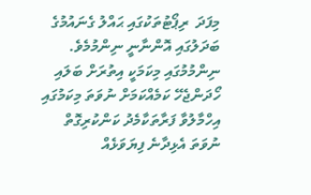މިފަދަ  ރިޕޯޓުތަކުގައި ޙައްލު ގެނައުމުގެ ބަދަލުގައި އޮންނާނީ ނިންމުމެވެ. ނިންމުމުގައި މިކަމަކީ އިތުރަށް ބަލައި ހޯދަންޖެހޭ ކަމެއްކަމަށް ނުވަތަ މިކަމުގައި އިހްމާލުވާ ފަރާތަކާމެދު ކަންކުރިގޮތް ނުވަތަ އެޅިދާނެ ފިޔަވަޅެއް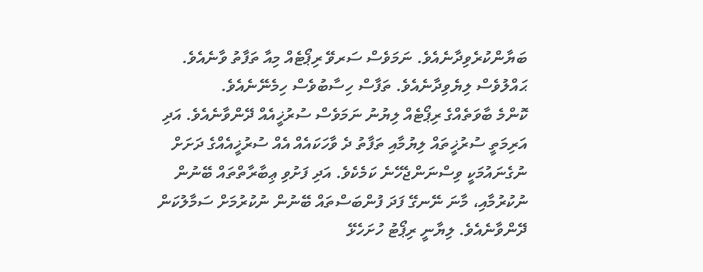ބަޔާންކުރެވިދާނެއެވެ. ނަމަވެސް ސަރވޭ ރިޕޯޓެއް މިއާ ތަފާތު ވާނެއެވެ. ޙައްލުވެސް ލިޔެވިދާނެއެވެ. ތަފާސް ހިސާބުވެސް ހިމެނޭނެއެވެ.
ކޮންމެ ބާވަތެއްގެ ރިޕޯޓެއް ލިޔުނު ނަމަވެސް ސުރުޚީއެއް ދޭންވާނެއެވެ. އަދި އަރިމަތީ ސުރުޚީތައް ލިޔުމާއި ތަފާތު ދެ ވާހަކައެއް އެއް ސުރުޚީއެއްގެ ދަށަށް ނުގެނައުމަކީ ވިސްނަންޖެހޭނެ ކަމެކެވެ. އަދި ފަށުވި ޢިބާރާތްތައް ބޭނުން ނުކުރުމާއި، މާނަ ނޭނގޭ ފަދަ ފުންބަސްތައް ބޭނުން ނުކުރުމަށް ސަމާލުކަން ދޭންވާނެއެވެ. ލިޔާނީ ރިޕޯޓު ހުށަހެޅޭ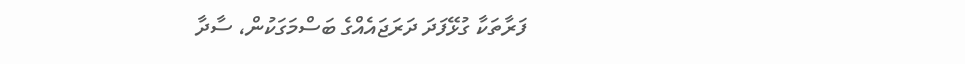ފަރާތަކާ ގުޅޭފަދަ ދަރަޖައެއްގެ ބަސްމަގަކުން، ސާދާ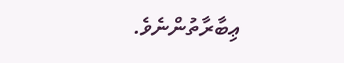ޢިބާރާތުންނެވެ.